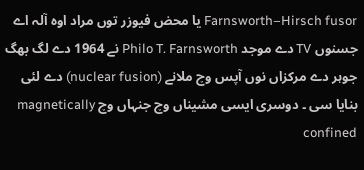Farnsworth–Hirsch fusor یا محض فیوزر توں مراد اوہ آلہ اے جسنوں TV دے موجد Philo T. Farnsworth نے 1964 دے لگ بھگ جوہر دے مرکزاں نوں آپس وچ ملانے (nuclear fusion) دے لئی بنایا سی ۔ دوسری ایسی مشیناں وچ جنہاں وچ magnetically confined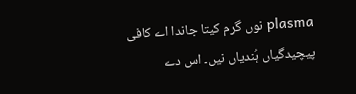plasma نوں گرم کیتا جاندا اے کافی پیچیدگیاں ہُندیاں نيں۔ اس دے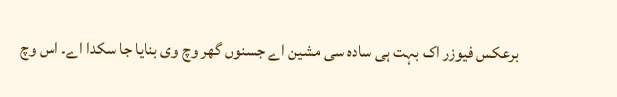برعکس فیوزر اک بہت ہی سادہ سی مشین اے جسنوں گھر وچ وی بنایا جا سکدا اے۔ اس وچ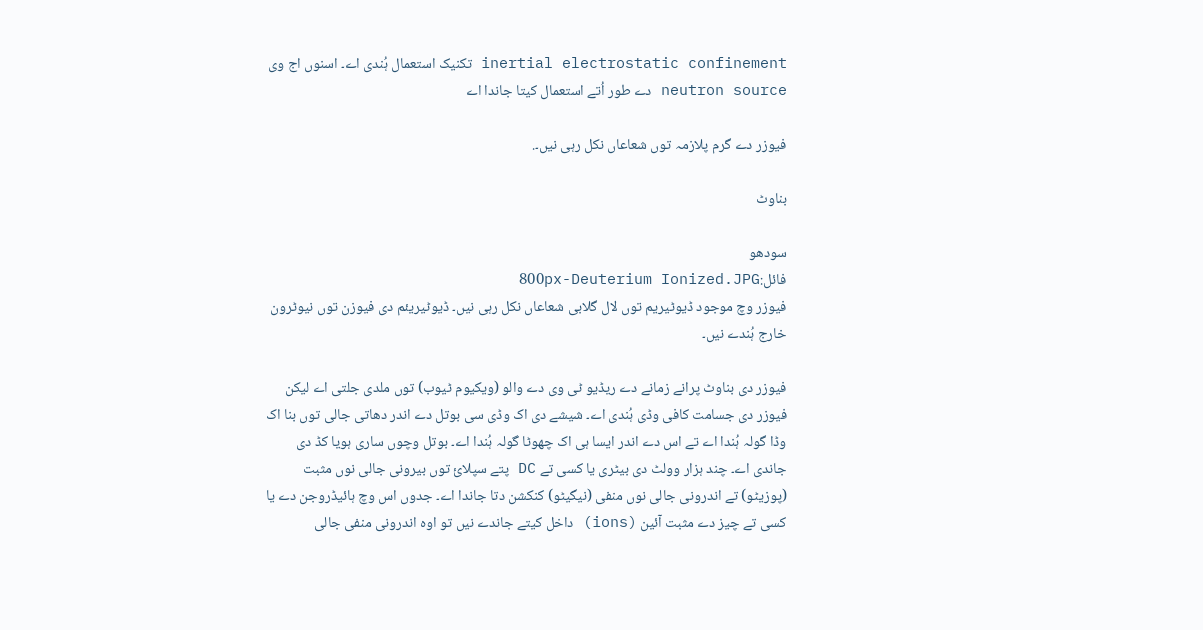inertial electrostatic confinement تکنیک استعمال ہُندی اے۔ اسنوں اج وی neutron source دے طور اُتے استعمال کیتا جاندا اے

فیوزر دے گرم پلازمہ توں شعاعاں نکل رہی نيں۔.

بناوٹ

سودھو
فائل:800px-Deuterium Ionized.JPG
فیوزر وچ موجود ڈیوٹیریم توں لال گلابی شعاعاں نکل رہی نيں۔ ڈیوٹیریئم دی فیوزن توں نیوٹرون خارج ہُندے نيں۔

فیوزر دی بناوٹ پرانے زمانے دے ریڈیو ٹی وی دے والو (ویکیوم ٹیوب) توں ملدی جلتی اے لیکن فیوزر دی جسامت کافی وڈی ہُندی اے۔ شیشے دی اک وڈی سی بوتل دے اندر دھاتی جالی توں بنا اک وڈا گولہ ہُندا اے تے اس دے اندر ایسا ہی اک چھوٹا گولہ ہُندا اے۔ بوتل وچوں ساری ہويا کڈ دی جاندی اے۔ چند ہزار وولٹ دی بیٹری یا کسی تے DC پتے سپلائ توں بیرونی جالی نوں مثبت (پوزیٹو) تے اندرونی جالی نوں منفی (نیگیٹو) کنکشن دتا جاندا اے۔ جدوں اس وچ ہائیڈروجن دے یا کسی تے چیز دے مثبت آئین (ions) داخل کیتے جاندے نيں تو اوہ اندرونی منفی جالی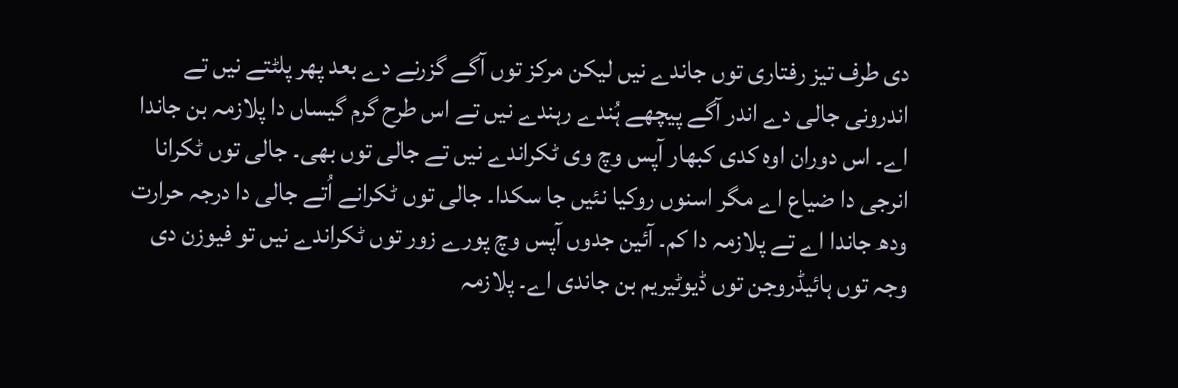دی طرف تیز رفتاری توں جاندے نيں لیکن مرکز توں آگے گزرنے دے بعد پھر پلٹتے نيں تے اندرونی جالی دے اندر آگے پیچھے ہُندے رہندے نيں تے اس طرح گرم گیساں دا پلازمہ بن جاندا اے۔ اس دوران اوہ کدی کبھار آپس وچ وی ٹکراندے نيں تے جالی توں بھی۔ جالی توں ٹکرانا انرجی دا ضیاع اے مگر اسنوں روکیا نئيں جا سکدا۔ جالی توں ٹکرانے اُتے جالی دا درجہ حرارت ودھ جاندا اے تے پلازمہ دا کم۔ آئین جدوں آپس وچ پورے زور توں ٹکراندے نيں تو فیوزن دی وجہ توں ہائیڈروجن توں ڈیوٹیریم بن جاندی اے۔ پلازمہ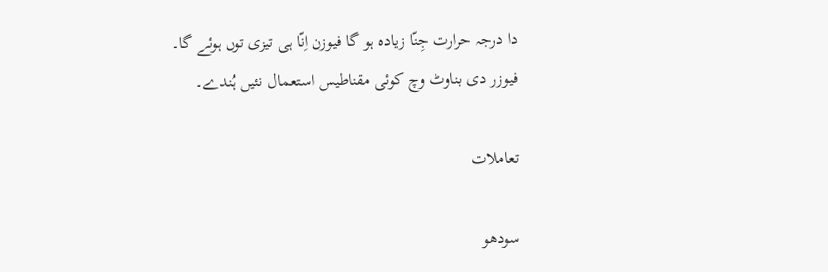دا درجہ حرارت جِنّا زیادہ ہو گا فیوزن اِنّا ہی تیزی توں ہوئے گا۔
فیوزر دی بناوٹ وچ کوئی مقناطیس استعمال نئيں ہُندے۔

تعاملات

سودھو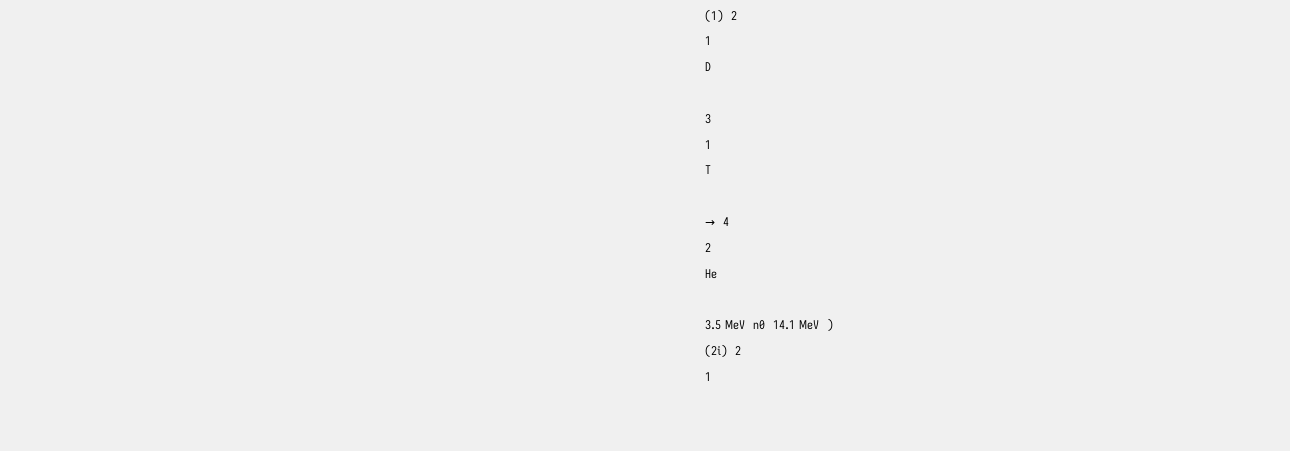(1)  2
1
D

3
1
T

→  4
2
He

3.5 MeV  n0  14.1 MeV  )
(2i)  2
1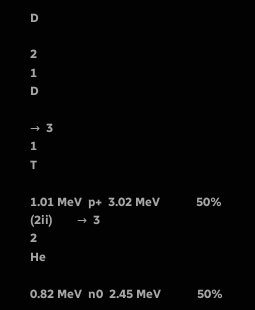D

2
1
D

→  3
1
T

1.01 MeV  p+  3.02 MeV            50%
(2ii)        →  3
2
He

0.82 MeV  n0  2.45 MeV            50%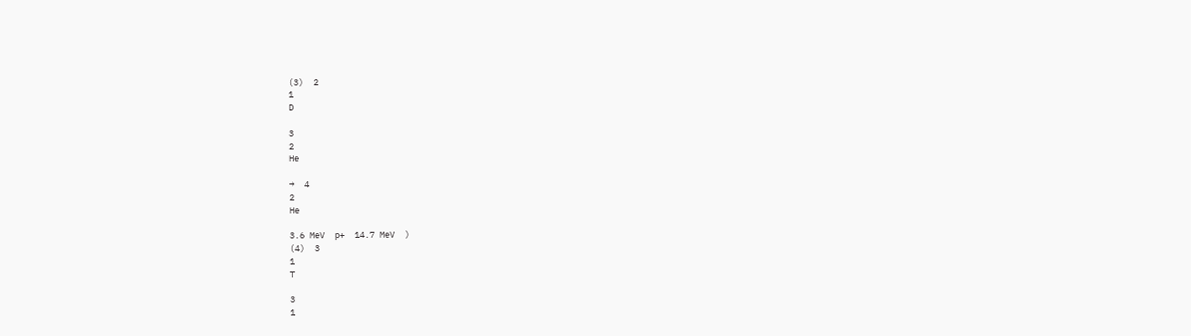(3)  2
1
D

3
2
He

→  4
2
He

3.6 MeV  p+  14.7 MeV  )
(4)  3
1
T

3
1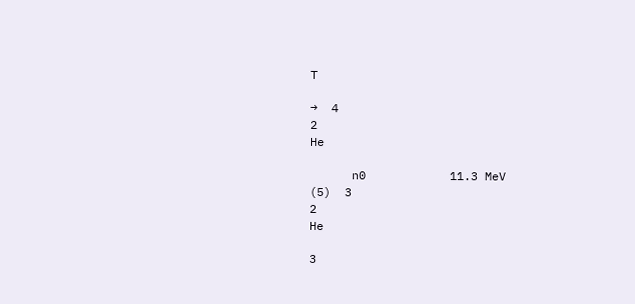T

→  4
2
He

      n0            11.3 MeV
(5)  3
2
He

3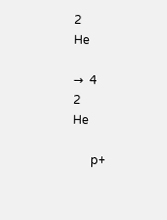2
He

→  4
2
He

      p+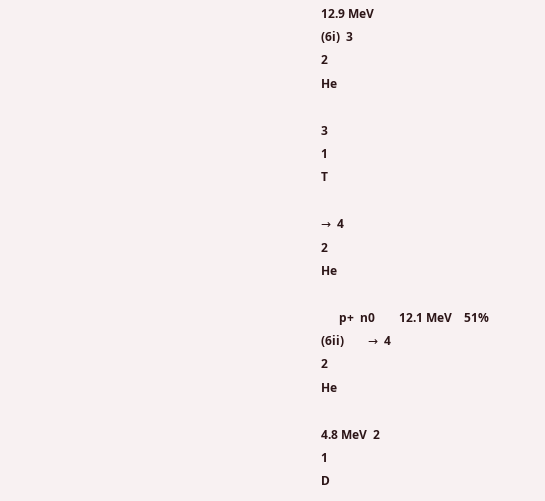12.9 MeV
(6i)  3
2
He

3
1
T

→  4
2
He

      p+  n0        12.1 MeV    51%
(6ii)        →  4
2
He

4.8 MeV  2
1
D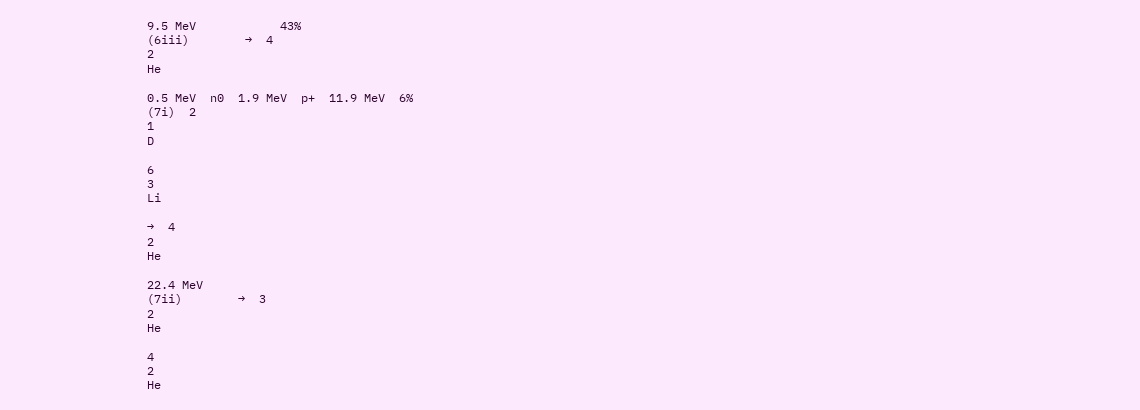9.5 MeV            43%
(6iii)        →  4
2
He

0.5 MeV  n0  1.9 MeV  p+  11.9 MeV  6%
(7i)  2
1
D

6
3
Li

→  4
2
He

22.4 MeV
(7ii)        →  3
2
He

4
2
He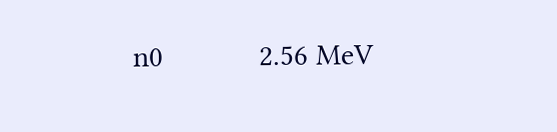n0            2.56 MeV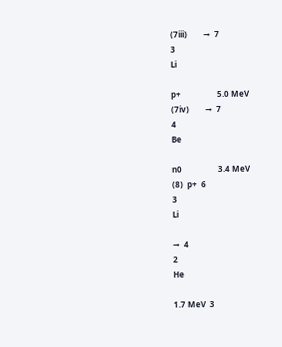(7iii)        →  7
3
Li

p+                  5.0 MeV
(7iv)        →  7
4
Be

n0                  3.4 MeV
(8)  p+  6
3
Li

→  4
2
He

1.7 MeV  3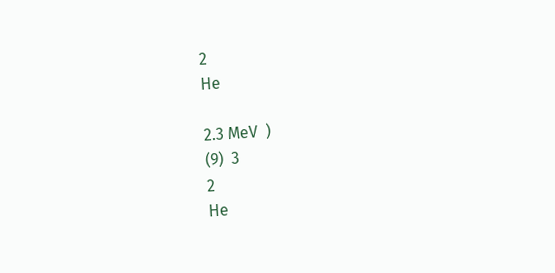2
He

2.3 MeV  )
(9)  3
2
He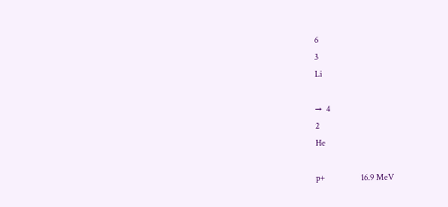6
3
Li

→  4
2
He

p+                  16.9 MeV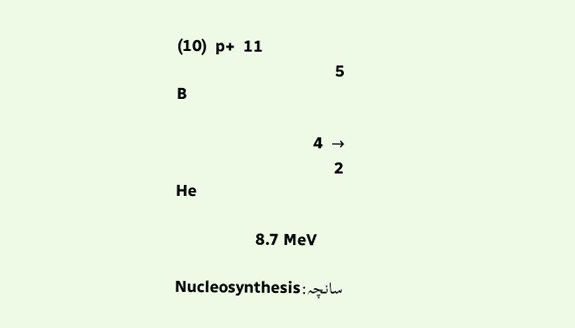(10)  p+  11
5
B

→  4
2
He

                    8.7 MeV

سانچہ:Nucleosynthesis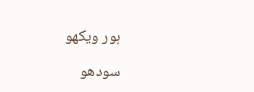ہور ویکھو

سودھو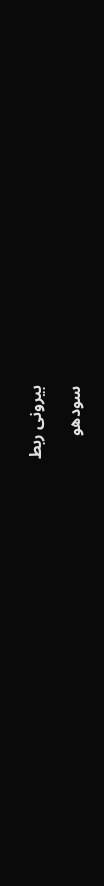بیرونی ربط

سودھو